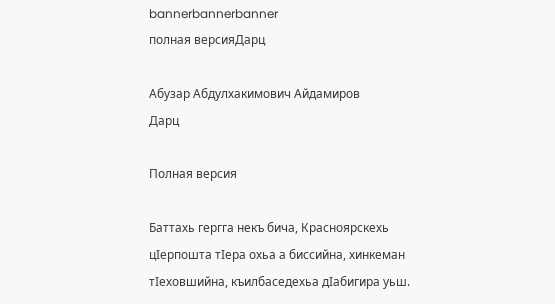bannerbannerbanner
полная версияДарц

Абузар Абдулхакимович Айдамиров
Дарц

Полная версия

Баттахь гергга некъ бича, Красноярскехь цIерпошта тIера охьа а биссийна, хинкеман тIеховшийна, къилбаседехьа дIабигира уьш.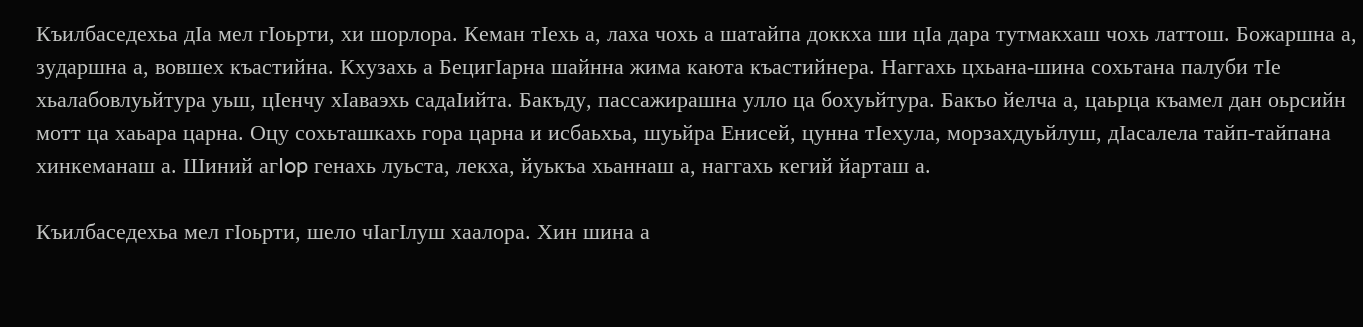Къилбаседехьа дIа мел гIоьрти, хи шорлора. Кеман тIехь а, лаха чохь а шатайпа доккха ши цIа дара тутмакхаш чохь латтош. Божаршна а, зударшна а, вовшех къастийна. Кхузахь а БецигIарна шайнна жима каюта къастийнера. Наггахь цхьана-шина сохьтана палуби тIе хьалабовлуьйтура уьш, цIенчу хIаваэхь садаIийта. Бакъду, пассажирашна улло ца бохуьйтура. Бакъо йелча а, цаьрца къамел дан оьрсийн мотт ца хаьара царна. Оцу сохьташкахь гора царна и исбаьхьа, шуьйра Енисей, цунна тIехула, морзахдуьйлуш, дIасалела тайп-тайпана хинкеманаш а. Шиний aгIop генахь луьста, лекха, йуькъа хьаннаш а, наггахь кегий йарташ а.

Къилбаседехьа мел гIоьрти, шело чIагIлуш хаалора. Хин шина а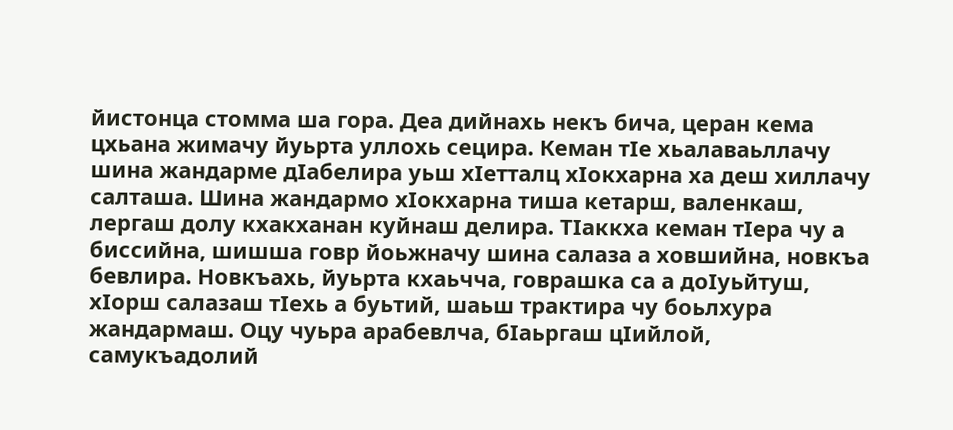йистонца стомма ша гора. Деа дийнахь некъ бича, церан кема цхьана жимачу йуьрта уллохь сецира. Кеман тIе хьалаваьллачу шина жандарме дIабелира уьш хIетталц хIокхарна ха деш хиллачу салташа. Шина жандармо хIокхарна тиша кетарш, валенкаш, лергаш долу кхакханан куйнаш делира. ТIаккха кеман тIера чу а биссийна, шишша говр йоьжначу шина салаза а ховшийна, новкъа бевлира. Новкъахь, йуьрта кхаьчча, говрашка са а доIуьйтуш, хIорш салазаш тIехь а буьтий, шаьш трактира чу боьлхура жандармаш. Оцу чуьра арабевлча, бIаьргаш цIийлой, самукъадолий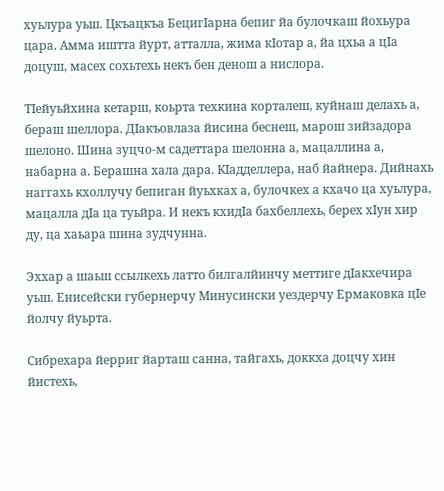хуьлура уьш. Цкъацкъа БецигIарна бепиг йа булочкаш йохьура цара. Амма иштта йурт, атталла, жима кIотар а, йа цхьа а цIа доцуш, масех сохьтехь некъ бен денош а нислора.

ТIейуьйхина кетарш, коьрта техкина корталеш, куйнаш делахь а, бераш шеллора. ДIакъовлаза йисина беснеш, марош зийзадора шелоно. Шина зуцчо-м садеттара шелонна а, мацаллина а, набарна а. Берашна хала дара. КIадделлера, наб йайнера. Дийнахь наггахь кхоллучу бепиган йуьхках а, булочкех а кхачо ца хуьлура, мацалла дIа ца туьйра. И некъ кхидIа бахбеллехь, берех хIун хир ду, ца хаьара шина зудчунна.

Эххар а шаьш ссылкехь латто билгалйинчу меттиге дIакхечира уьш. Енисейски губернерчу Минусински уездерчу Ермаковка цIе йолчу йуьрта.

Сибрехара йерриг йарташ санна, тайгахь, доккха доцчу хин йистехь,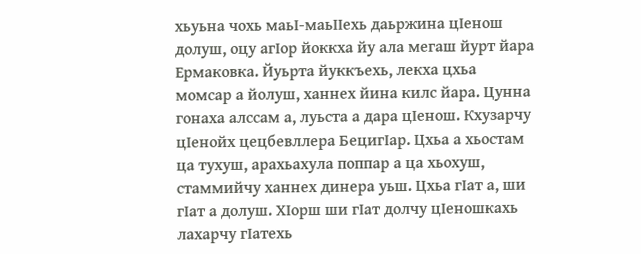хьуьна чохь маьI-маьIIехь даьржина цIенош долуш, оцу aгIор йоккха йу ала мегаш йурт йара Ермаковка. Йуьрта йуккъехь, лекха цхьа момсар а йолуш, ханнех йина килс йара. Цунна гонаха алссам а, луьста а дара цIенош. Кхузарчу цIенойх цецбевллера БецигIар. Цхьа а хьостам ца тухуш, арахьахула поппар а ца хьохуш, стаммийчу ханнех динера уьш. Цхьа гIат а, ши гIат а долуш. ХIорш ши гIат долчу цIеношкахь лахарчу гIатехь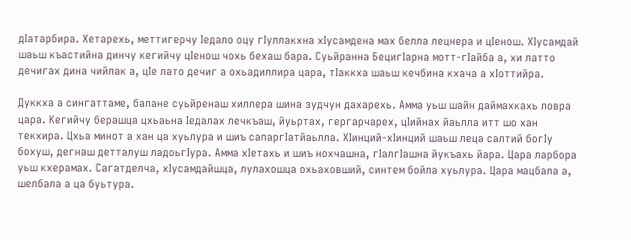дIатарбира. Хетарехь, меттигерчу Iедало оцу гIуллакхна хIусамдена мах белла лецнера и цIенош. ХIусамдай шаьш къастийна динчу кегийчу цIенош чохь бехаш бара. Суьйранна БецигIарна мотт-гIайба а, хи латто дечигах дина чийлак а, цIе лато дечиг а охьадиллира цара, тIаккха шаьш кечбина кхача а хIоттийра.

Дуккха а сингаттаме, балане суьйренаш хиллера шина зудчун дахарехь. Амма уьш шайн даймахкахь ловра цара. Кегийчу берашца цхьаьна Iедалах лечкъаш, йуьртах, гергарчарех, цIийнах йаьлла итт шо хан текхира. Цхьа минот а хан ца хуьлура и шиъ сапаргIатйаьлла. ХIинций-хIинций шаьш леца салтий богIу бохуш, дегнаш детталуш ладоьгIура. Амма хIетахь и шиъ нохчашна, гIалгIашна йукъахь йара. Цара ларбора уьш кхерамах. Сагатделча, хIусамдайшца, лулахошца охьаховший, синтем бойла хуьлура. Цара мацбала а, шелбала а ца буьтура.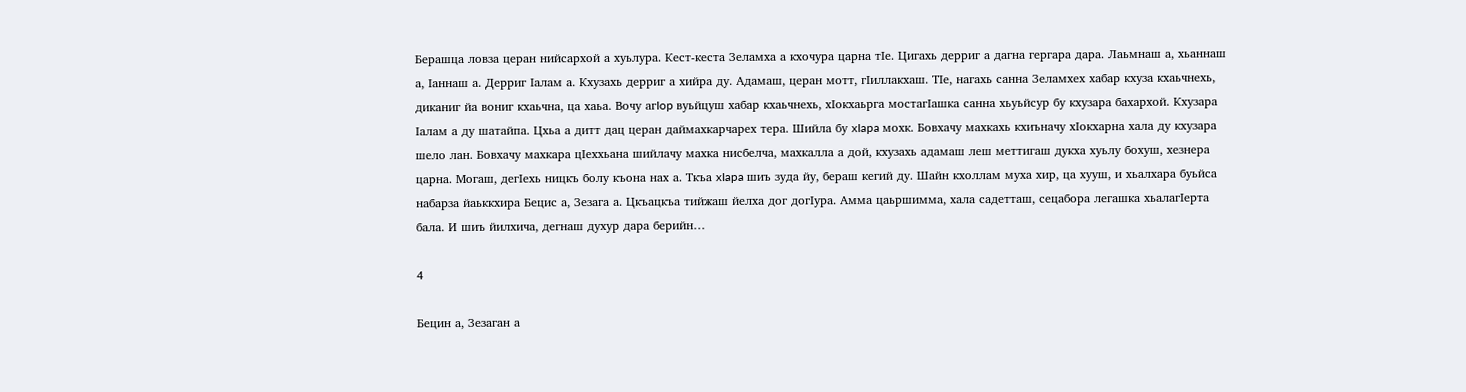Берашца ловза церан нийсархой а хуьлура. Кест-кеста Зеламха а кхочура царна тIе. Цигахь дерриг а дагна гергара дара. Лаьмнаш а, хьаннаш а, Iаннаш а. Дерриг Iалам а. Кхузахь дерриг а хийра ду. Адамаш, церан мотт, гIиллакхаш. TIе, нагахь санна Зеламхех хабар кхуза кхаьчнехь, диканиг йа вониг кхаьчна, ца хаьа. Вочу aгIop вуьйцуш хабар кхаьчнехь, хIокхаьрга мостагIашка санна хьуьйсур бу кхузара бахархой. Кхузара Iалам а ду шатайпа. Цхьа а дитт дац церан даймахкарчарех тера. Шийла бу xIapa мохк. Бовхачу махкахь кхиъначу хIокхарна хала ду кхузара шело лан. Бовхачу махкара цIеххьана шийлачу махка нисбелча, махкалла а дой, кхузахь адамаш леш меттигаш дукха хуьлу бохуш, хезнера царна. Могаш, дегIехь ницкъ болу къона нах а. Ткъа xIapa шиъ зуда йу, бераш кегий ду. Шайн кхоллам муха хир, ца хууш, и хьалхара буьйса набарза йаьккхира Бецис а, Зезага а. Цкъацкъа тийжаш йелха дог догIура. Амма цаьршимма, хала садетташ, сецабора легашка хьалагIерта бала. И шиъ йилхича, дегнаш духур дара берийн…

4

Бецин а, Зезаган а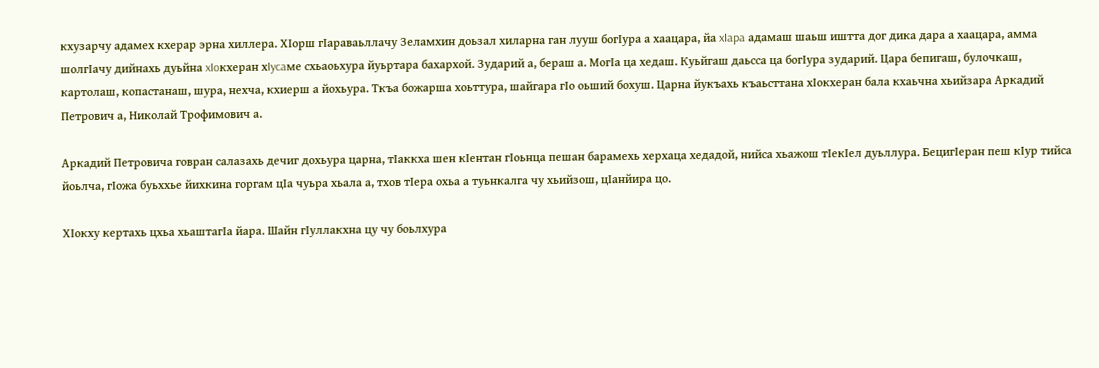кхузарчу адамех кхерар эрна хиллера. ХIорш гIараваьллачу Зеламхин доьзал хиларна ган лууш богIура а хаацара, йа xIapa адамаш шаьш иштта дог дика дара а хаацара, амма шолгIачу дийнахь дуьйна xIoкхеран хIycaмe схьаоьхура йуьртара бахархой. Зударий а, бераш а. МогIа ца хедаш. Куьйгаш даьсса ца богIура зударий. Цара бепигаш, булочкаш, картолаш, копастанаш, шура, нехча, кхиерш а йохьура. Ткъа божарша хоьттура, шайгара гIo оьший бохуш. Царна йукъахь къаьсттана хIокхеран бала кхаьчна хьийзара Аркадий Петрович а, Николай Трофимович а.

Аркадий Петровича говран салазахь дечиг дохьура царна, тIаккха шен кIентан гIоьнца пешан барамехь херхаца хедадой, нийса хьажош тIекIел дуьллура. БецигIеран пеш кIур тийса йоьлча, гIожа буьххье йихкина горгам цIа чуьра хьала а, тхов тIера охьа а туьнкалга чу хьийзош, цIанйира цо.

ХIокху кертахь цхьа хьаштагIа йара. Шайн гIуллакхна цу чу боьлхура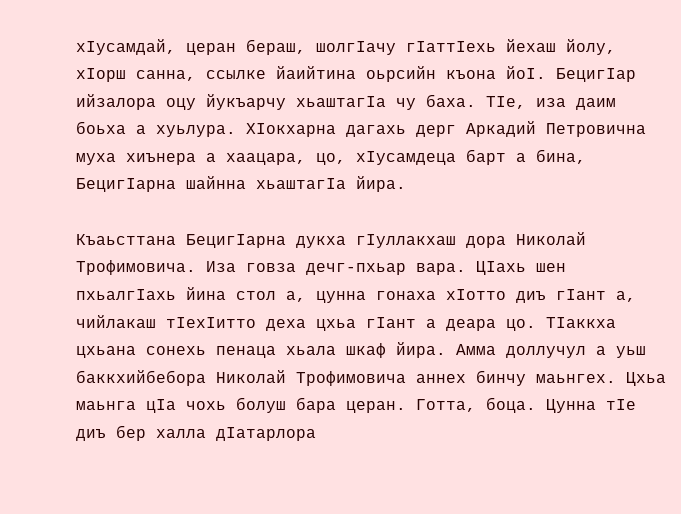хIусамдай, церан бераш, шолгIачу гIаттIехь йехаш йолу, хIорш санна, ссылке йаийтина оьрсийн къона йоI. БецигIар ийзалора оцу йукъарчу хьаштагIа чу баха. ТIе, иза даим боьха а хуьлура. ХIокхарна дагахь дерг Аркадий Петровична муха хиънера а хаацара, цо, хIусамдеца барт а бина, БецигIарна шайнна хьаштагIа йира.

Къаьсттана БецигIарна дукха гIуллакхаш дора Николай Трофимовича. Иза говза дечг-пхьар вара. ЦIахь шен пхьалгIахь йина стол а, цунна гонаха хIотто диъ гIант а, чийлакаш тIехIитто деха цхьа гIант а деара цо. ТIаккха цхьана сонехь пенаца хьала шкаф йира. Aмма доллучул а уьш баккхийбебора Николай Трофимовича аннех бинчу маьнгех. Цхьа маьнга цIа чохь болуш бара церан. Готта, боца. Цунна тIе диъ бер халла дIатарлора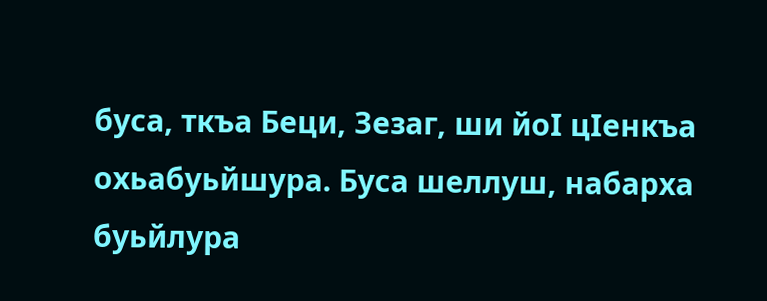буса, ткъа Беци, Зезаг, ши йоI цIенкъа охьабуьйшура. Буса шеллуш, набарха буьйлура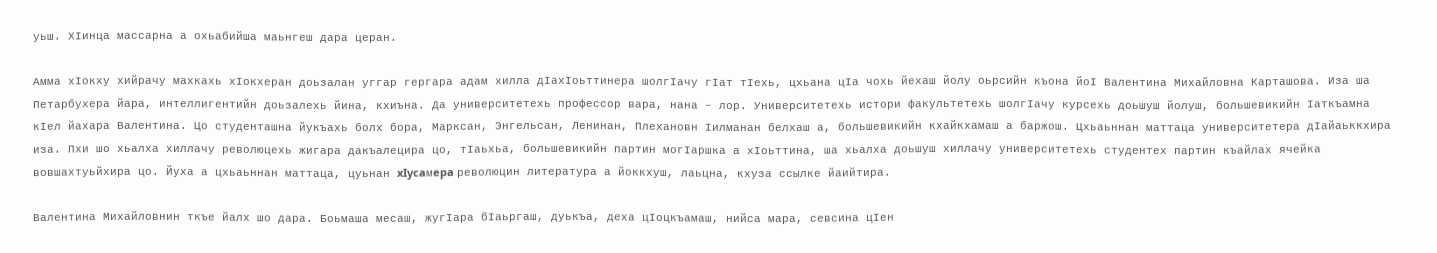уьш. ХIинца массарна а охьабийша маьнгеш дара церан.

Амма хIокху хийрачу махкахь хIокхеран доьзалан уггар гергара адам хилла дIахIоьттинера шолгIачу гIат тIехь, цхьана цIа чохь йехаш йолу оьрсийн къона йоI Валентина Михайловна Карташова. Иза ша Петарбухера йара, интеллигентийн доьзалехь йина, кхиъна. Да университетехь профессор вара, нана – лор. Университетехь истори факультетехь шолгIачу курсехь доьшуш йолуш, большевикийн Iаткъамна кIел йахара Валентина. Цо студенташна йукъахь болх бора, Марксан, Энгельсан, Ленинан, Плехановн Iилманан белхаш а, большевикийн кхайкхамаш а баржош. Цхьаьннан маттаца университетера дIайаьккхира иза. Пхи шо хьалха хиллачу революцехь жигара дакъалецира цо, тIаьхьа, большевикийн партин могIаршка а хIоьттина, ша хьалха доьшуш хиллачу университетехь студентех партин къайлах ячейка вовшахтуьйхира цо. Йуха а цхьаьннан маттаца, цуьнан xIycaмepa революцин литература а йоккхуш, лаьцна, кхуза ссылке йаийтира.

Валентина Михайловнин ткъе йалх шо дара. Боьмаша месаш, жугIара бIаьргаш, дуькъа, деха цIоцкъамаш, нийса мара, севсина цIен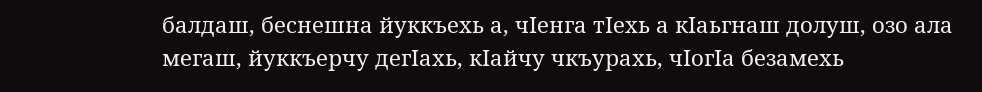балдаш, беснешна йуккъехь а, чIенга тIехь а кIаьгнаш долуш, озо ала мегаш, йуккъерчу дегIахь, кIайчу чкъурахь, чIогIа безамехь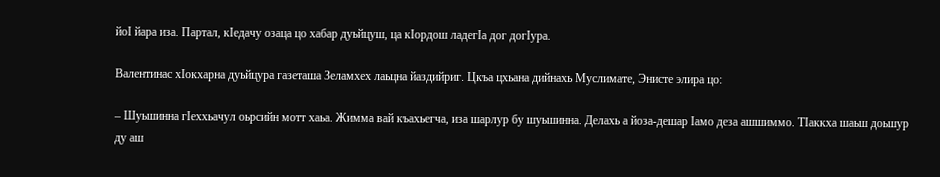йоI йара иза. Партал, кIедачу озаца цо хабар дуьйцуш, ца кIордош ладегIа дог догIура.

Валентинас хIокхарна дуьйцура газеташа Зеламхех лаьцна йаздийриг. Цкъа цхьана дийнахь Муслимате, Энисте элира цо:

– Шуьшинна гIеххьачул оьрсийн мотт хаьа. Жимма вай къахьегча, иза шарлур бу шуьшинна. Делахь а йоза-дешар Iaмo деза ашшиммо. ТIаккха шаьш доьшур ду аш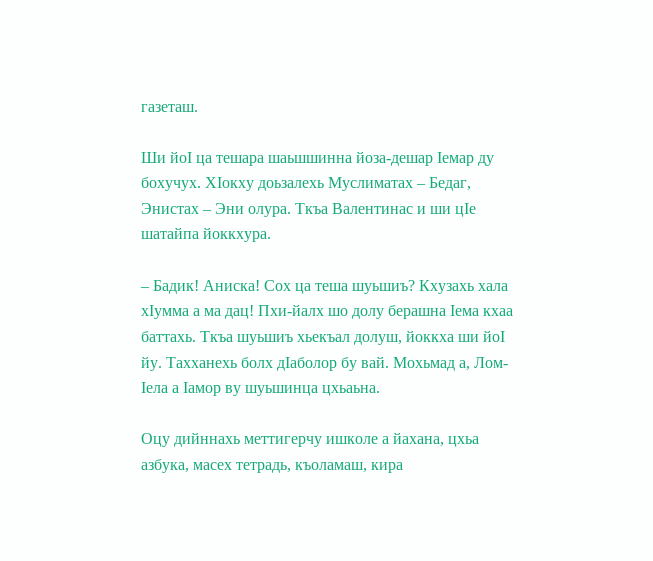газеташ.

Ши йоI ца тешара шаьшшинна йоза-дешар Iемap ду бохучух. ХIокху доьзалехь Муслиматах – Бедаг, Энистах – Эни олура. Ткъа Валентинас и ши цIе шатайпа йоккхура.

– Бадик! Аниска! Сох ца теша шуьшиъ? Кхузахь хала хIумма а ма дац! Пхи-йалх шо долу берашна Iема кхаа баттахь. Ткъа шуьшиъ хьекъал долуш, йоккха ши йоI йу. Тахханехь болх дIаболор бу вай. Мохьмад а, Лом-Iела а Iaмop ву шуьшинца цхьаьна.

Оцу дийннахь меттигерчу ишколе а йахана, цхьа азбука, масех тетрадь, къоламаш, кира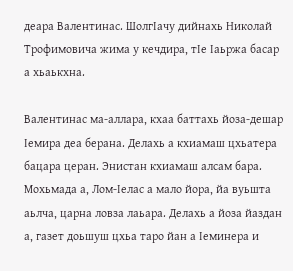деара Валентинас. ШолгIачу дийнахь Николай Трофимовича жима у кечдира, тIе Iаьржа басар а хьаькхна.

Валентинас ма-аллара, кхаа баттахь йоза-дешар Iемира деа берана. Делахь а кхиамаш цхьатера бацара церан. Энистан кхиамаш алсам бара. Мохьмада а, Лом-Iелас а мало йора, йа вуьшта аьлча, царна ловза лаьара. Делахь а йоза йаздан а, газет доьшуш цхьа таро йан а Iеминера и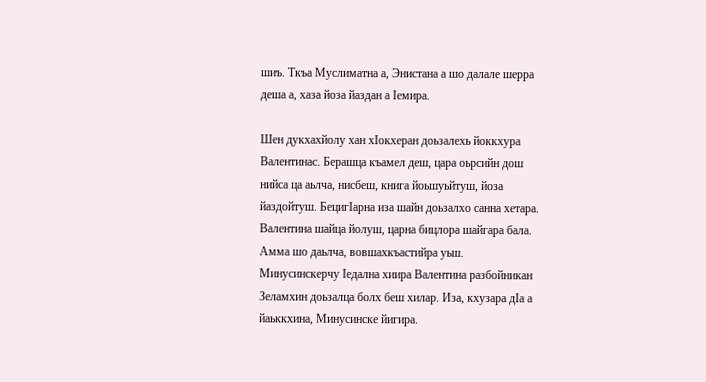шиъ. Ткъа Муслиматна а, Энистана а шо далале шерра деша а, хаза йоза йаздан а Ieмиpa.

Шен дукхахйолу хан хIокхеран доьзалехь йоккхура Валентинас. Берашца къамел деш, цара оьрсийн дош нийса ца аьлча, нисбеш, книга йоьшуьйтуш, йоза йаздойтуш. БецигIарна иза шайн доьзалхо санна хетара. Валентина шайца йолуш, царна бицлора шайгара бала. Амма шо даьлча, вовшахкъастийра уьш. Минусинскерчу Iедална хиира Валентина разбойникан Зеламхин доьзалца болх беш хилар. Иза, кхузара дIа а йаьккхина, Минусинске йигира.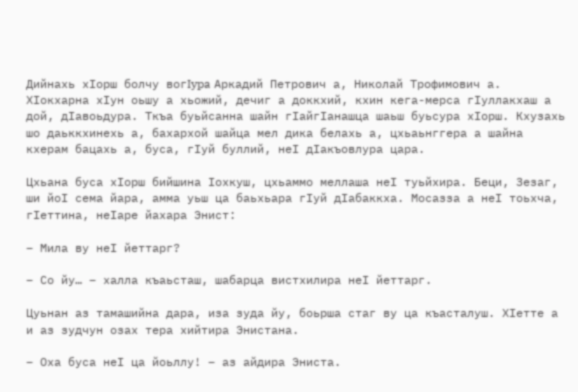Дийнахь хIорш болчу вoгIypa Аркадий Петрович а, Николай Трофимович а. ХIокхарна хIун оьшу а хьожий, дечиг а доккхий, кхин кега-мерса гIуллакхаш а дой, дIавоьдура. Ткъа буьйсанна шайн гIайгIанашца шаьш буьсура хIорш. Кхузахь шо даьккхинехь а, бахархой шайца мел дика белахь а, цхьаьнггера а шайна кхерам бацахь а, буса, гIyй буллий, неI дIакъовлура цара.

Цхьана буса хIорш бийшина Iохкуш, цхьаммо меллаша неI туьйхира. Беци, Зезаг, ши йоI сема йара, амма уьш ца баьхьара гIуй дIабаккха. Мосазза а неI тоьхча, гIеттина, неIаре йахара Энист:

– Мила ву неI йеттарг?

– Со йу… – халла къаьсташ, шабарца вистхилира неI йеттарг.

Цуьнан аз тамашийна дара, иза зуда йу, боьрша стаг ву ца къасталуш. ХIетте а и аз зудчун озах тера хийтира Энистана.

– Оха буса неI ца йоьллу! – аз айдира Эниста.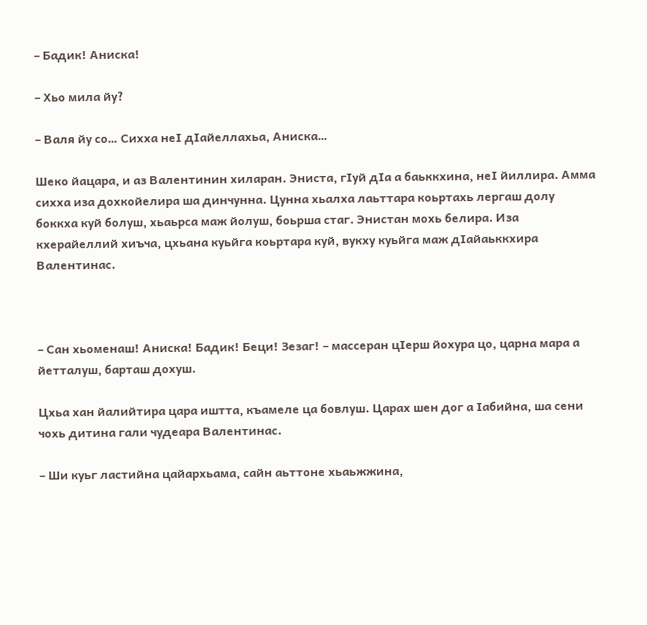– Бадик! Аниска!

– Хьо мила йу?

– Валя йу со… Сихха неI дIайеллахьа, Аниска…

Шеко йацара, и аз Валентинин хиларан. Эниста, гIуй дIа а баьккхина, неI йиллира. Амма сихха иза дохкойелира ша динчунна. Цунна хьалха лаьттара коьртахь лергаш долу боккха куй болуш, хьаьрса маж йолуш, боьрша стаг. Энистан мохь белира. Иза кхерайеллий хиъча, цхьана куьйга коьртара куй, вукху куьйга маж дIайаьккхира Валентинас.



– Сан хьоменаш! Аниска! Бадик! Беци! Зезаг! – массеран цIерш йохура цо, царна мара а йетталуш, барташ дохуш.

Цхьа хан йалийтира цара иштта, къамеле ца бовлуш. Царах шен дог а Iабийна, ша сени чохь дитина гали чудеара Валентинас.

– Ши куьг ластийна цайархьама, сайн аьттоне хьаьжжина,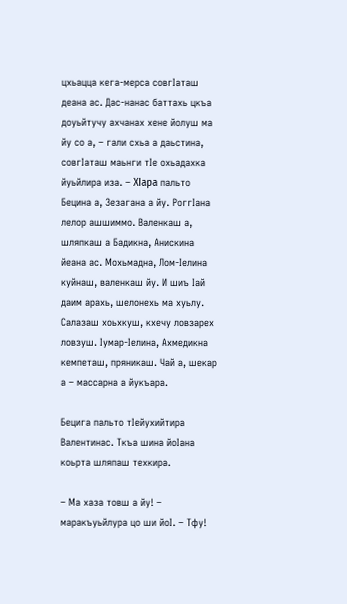цхьацца кега-мерса совгIаташ деана ас. Дас-нанас баттахь цкъа доуьйтучу ахчанах хене йолуш ма йу со а, – гали схьа а даьстина, совгIаташ маьнги тIе охьадахка йуьйлира иза. – XIapa пальто Бецина а, Зезагана а йу. PoггIана лелор ашшиммо. Валенкаш а, шляпкаш а Бадикна, Анискина йеана ас. Мохьмадна, Лом-Iелина куйнаш, валенкаш йу. И шиъ Iай даим арахь, шелонехь ма хуьлу. Салазаш хоьхкуш, кхечу ловзарех ловзуш. Iумар-Iелина, Ахмедикна кемпеташ, пряникаш. Чай а, шекар а – массарна а йукъара.

Бецига пальто тIейухийтира Валентинас. Ткъа шина йоIана коьрта шляпаш техкира.

– Ма хаза товш а йу! – маракъуьйлура цо ши йоI. – Тфу!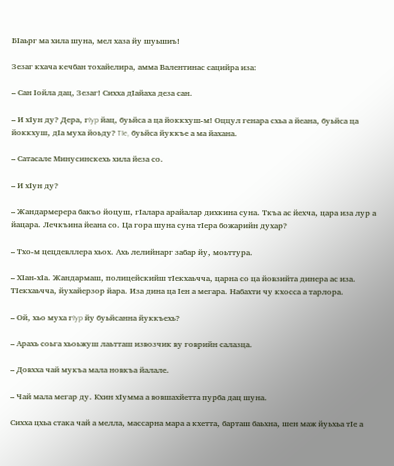БIаьрг ма хила шуна, мел хаза йу шуьшиъ!

Зезаг кхача кечбан тохайелира, амма Валентинас сацийра иза:

– Сан Iойла дац, Зезаг! Сихха дIайаха деза сан.

– И хIун ду? Дера, гIyp йац, буьйса а ца йоккхуш-м! Оццул генара схьа а йеана, буьйса ца йоккхуш, дIа муха йоьду? TIe, буьйса йуккъе а ма йахана.

– Сатасале Минусинскехь хила йеза со.

– И хIун ду?

– Жандармерера бакъо йоцуш, гIалара арайалар дихкина суна. Ткъа ас йехча, цара иза лур а йацара. Лечкъина йеана со. Ца гора шуна суна тIера божарийн духар?

– Тхо-м цецдевллера хьох. Ахь лелийнарг забар йу, моьттура.

– ХIан-хIа. Жандармаш, полицейскийш тIекхаьчча, царна со ца йовзийта динера ас иза. ТIекхаьчча, йухайерзор йара. Иза дина ца Iен а мегара. Набахти чу кхосса а тарлора.

– Ой, хьо муха гIyp йу буьйсанна йуккъехь?

– Арахь соьга хьоьжуш лаьтташ извозчик ву говрийн салазца.

– Довхха чай мукъа мала новкъа йалале.

– Чай мала мегар ду. Кхин хIумма а вовшахйетта пурба дац шуна.

Сихха цхьа стака чай а мелла, массарна мара а кхетта, барташ баьхна, шен маж йуьхьа тIе а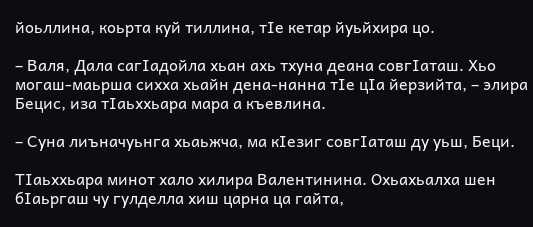йоьллина, коьрта куй тиллина, тIе кетар йуьйхира цо.

– Валя, Дала сагIадойла хьан ахь тхуна деана совгIаташ. Хьо могаш-маьрша сихха хьайн дена-нанна тIе цIа йерзийта, – элира Бецис, иза тIаьххьара мара а къевлина.

– Суна лиъначуьнга хьаьжча, ма кIезиг совгIаташ ду уьш, Беци.

ТIаьххьара минот хало хилира Валентинина. Охьахьалха шен бIаьргаш чу гулделла хиш царна ца гайта,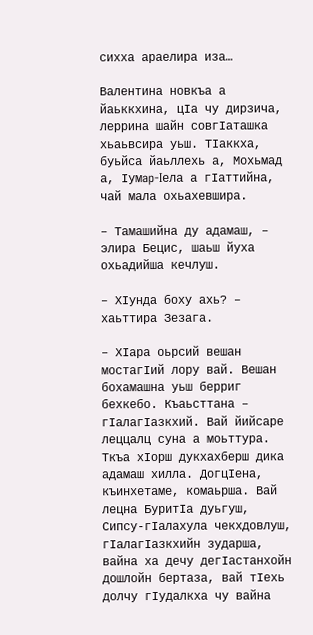сихха араелира иза…

Валентина новкъа а йаьккхина, цIа чу дирзича, леррина шайн совгIаташка хьаьвсира уьш. ТIаккха, буьйса йаьллехь а, Мохьмад а, Iyмap-Iела а гIаттийна, чай мала охьахевшира.

– Тамашийна ду адамаш, – элира Бецис, шаьш йуха охьадийша кечлуш.

– ХIунда боху ахь? – хаьттира Зезага.

– ХIара оьрсий вешан мостагIий лору вай. Вешан бохамашна уьш берриг бехкебо. Къаьсттана – гIалагIазкхий. Вай йийсаре леццалц суна а моьттура. Ткъа хIорш дукхахберш дика адамаш хилла. ДогцIена, къинхетаме, комаьрша. Вай лецна БуритIа дуьгуш, Сипсу-гIалахула чекхдовлуш, гIалагIазкхийн зударша, вайна ха дечу дегIастанхойн дошлойн бертаза, вай тIехь долчу гIудалкха чу вайна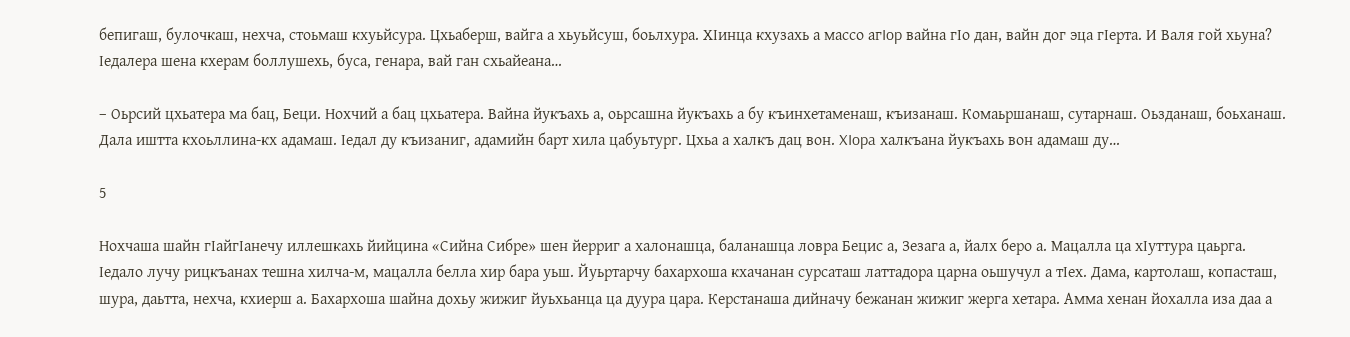бепигаш, булочкаш, нехча, стоьмаш кхуьйсура. Цхьаберш, вайга а хьуьйсуш, боьлхура. ХIинца кхузахь а массо aгIop вайна гIo дан, вайн дог эца гIерта. И Валя гой хьуна? Iедалера шена кхерам боллушехь, буса, генара, вай ган схьайеана…

– Оьрсий цхьатера ма бац, Беци. Нохчий а бац цхьатера. Вайна йукъахь а, оьрсашна йукъахь а бу къинхетаменаш, къизанаш. Комаьршанаш, сутарнаш. Оьзданаш, боьханаш. Дала иштта кхоьллина-кх адамаш. Iедал ду къизаниг, адамийн барт хила цабуьтург. Цхьа а халкъ дац вон. XIopa халкъана йукъахь вон адамаш ду…

5

Нохчаша шайн гIайгIанечу иллешкахь йийцина «Сийна Сибре» шен йерриг а халонашца, баланашца ловра Бецис а, Зезага а, йалх беро а. Мацалла ца хIуттура цаьрга. Iедало лучу рицкъанах тешна хилча-м, мацалла белла хир бара уьш. Йуьртарчу бахархоша кхачанан сурсаташ латтадора царна оьшучул а тIех. Дама, картолаш, копасташ, шура, даьтта, нехча, кхиерш а. Бахархоша шайна дохьу жижиг йуьхьанца ца дуура цара. Керстанаша дийначу бежанан жижиг жерга хетара. Амма хенан йохалла иза даа а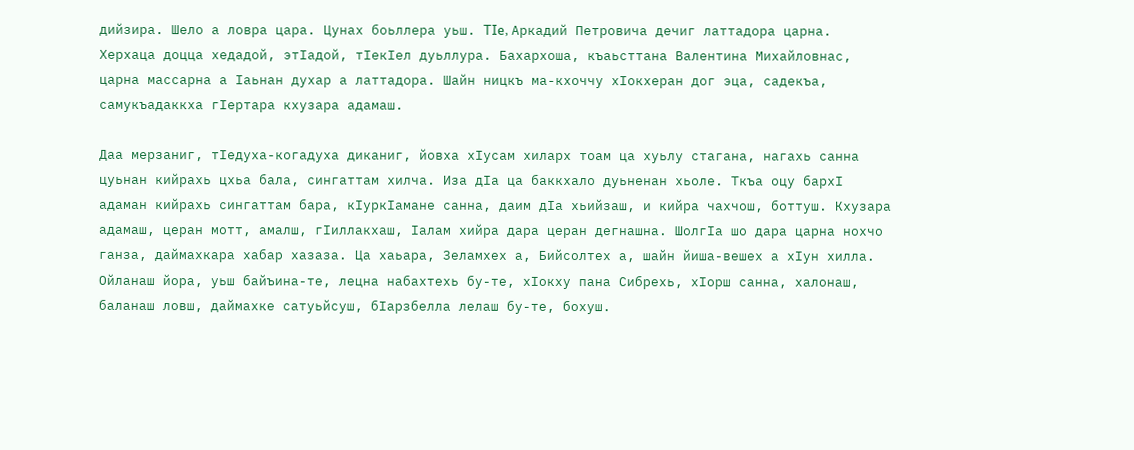дийзира. Шело а ловра цара. Цунах боьллера уьш. TIe, Аркадий Петровича дечиг латтадора царна. Херхаца доцца хедадой, этIадой, тIекIел дуьллура. Бахархоша, къаьсттана Валентина Михайловнас, царна массарна а Iаьнан духар а латтадора. Шайн ницкъ ма-кхоччу хIокхеран дог эца, садекъа, самукъадаккха гIертара кхузара адамаш.

Даа мерзаниг, тIедуха-когадуха диканиг, йовха хIусам хиларх тоам ца хуьлу стагана, нагахь санна цуьнан кийрахь цхьа бала, сингаттам хилча. Иза дIа ца баккхало дуьненан хьоле. Ткъа оцу бархI адаман кийрахь сингаттам бара, кIуркIамане санна, даим дIа хьийзаш, и кийра чахчош, боттуш. Кхузара адамаш, церан мотт, амалш, гIиллакхаш, Iалам хийра дара церан дегнашна. ШолгIа шо дара царна нохчо ганза, даймахкара хабар хазаза. Ца хаьара, Зеламхех а, Бийсолтех а, шайн йиша-вешех а хIун хилла. Ойланаш йора, уьш байъина-те, лецна набахтехь бу-те, хIокху пана Сибрехь, хIорш санна, халонаш, баланаш ловш, даймахке сатуьйсуш, бIарзбелла лелаш бу-те, бохуш.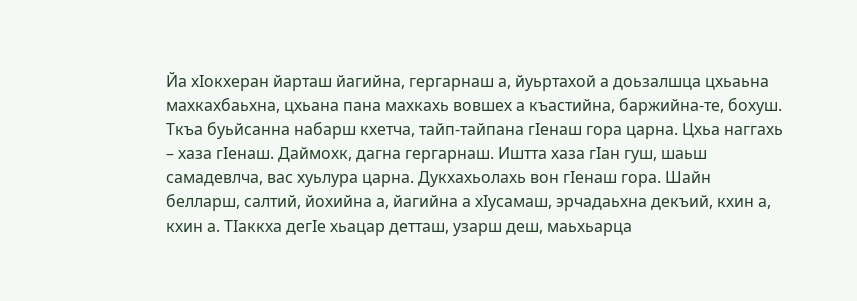Йа хIокхеран йарташ йагийна, гергарнаш а, йуьртахой а доьзалшца цхьаьна махкахбаьхна, цхьана пана махкахь вовшех а къастийна, баржийна-те, бохуш. Ткъа буьйсанна набарш кхетча, тайп-тайпана гIенаш гора царна. Цхьа наггахь – хаза гIeнaш. Даймохк, дагна гергарнаш. Иштта хаза гIан гуш, шаьш самадевлча, вас хуьлура царна. Дукхахьолахь вон гIенаш гора. Шайн белларш, салтий, йохийна а, йагийна а хIусамаш, эрчадаьхна декъий, кхин а, кхин а. ТIаккха дегIе хьацар детташ, узарш деш, маьхьарца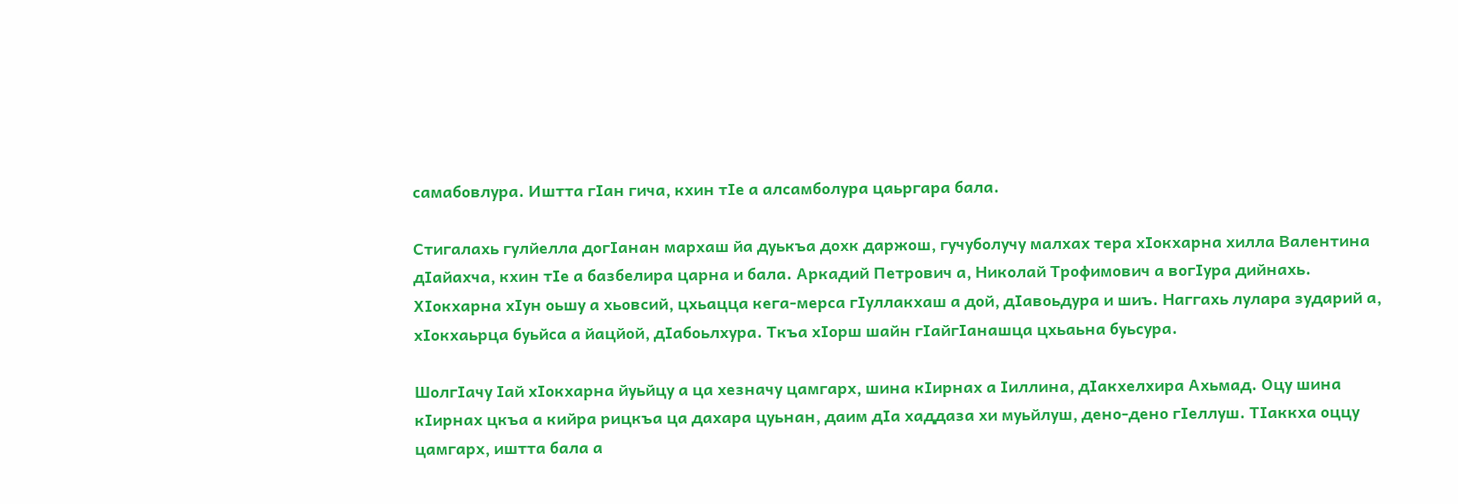самабовлура. Иштта гIан гича, кхин тIе а алсамболура цаьргара бала.

Стигалахь гулйелла догIанан мархаш йа дуькъа дохк даржош, гучуболучу малхах тера хIокхарна хилла Валентина дIайахча, кхин тIе а базбелира царна и бала. Аркадий Петрович а, Николай Трофимович а вогIура дийнахь. ХIокхарна хIун оьшу а хьовсий, цхьацца кега-мерса гIуллакхаш а дой, дIавоьдура и шиъ. Наггахь лулара зударий а, хIокхаьрца буьйса а йацйой, дIабоьлхура. Ткъа хIорш шайн гIайгIанашца цхьаьна буьсура.

ШолгIачу Iай хIокхарна йуьйцу а ца хезначу цамгарх, шина кIирнах а Iиллина, дIакхелхира Ахьмад. Оцу шина кIирнах цкъа а кийра рицкъа ца дахара цуьнан, даим дIа хаддаза хи муьйлуш, дено-дено гIеллуш. ТIаккха оццу цамгарх, иштта бала а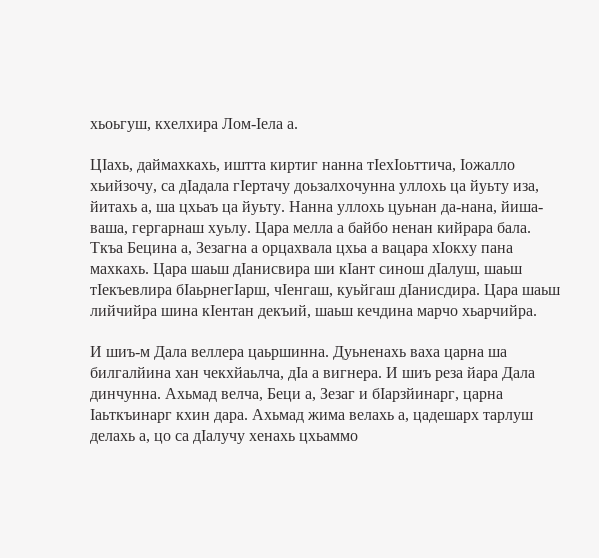хьоьгуш, кхелхира Лом-Iела а.

ЦIахь, даймахкахь, иштта киртиг нанна тIехIоьттича, Iожалло хьийзочу, са дIадала гIертачу доьзалхочунна уллохь ца йуьту иза, йитахь а, ша цхьаъ ца йуьту. Нанна уллохь цуьнан да-нана, йиша-ваша, гергарнаш хуьлу. Цара мелла а байбо ненан кийрара бала. Ткъа Бецина а, Зезагна а орцахвала цхьа а вацара хIокху пана махкахь. Цара шаьш дIанисвира ши кIант синош дIалуш, шаьш тIекъевлира бIаьрнегIарш, чIенгаш, куьйгаш дIанисдира. Цара шаьш лийчийра шина кIентан декъий, шаьш кечдина марчо хьарчийра.

И шиъ-м Дала веллера цаьршинна. Дуьненахь ваха царна ша билгалйина хан чекхйаьлча, дIа а вигнера. И шиъ реза йара Дала динчунна. Ахьмад велча, Беци а, Зезаг и бIарзйинарг, царна Iаьткъинарг кхин дара. Ахьмад жима велахь а, цадешарх тарлуш делахь а, цо са дIалучу хенахь цхьаммо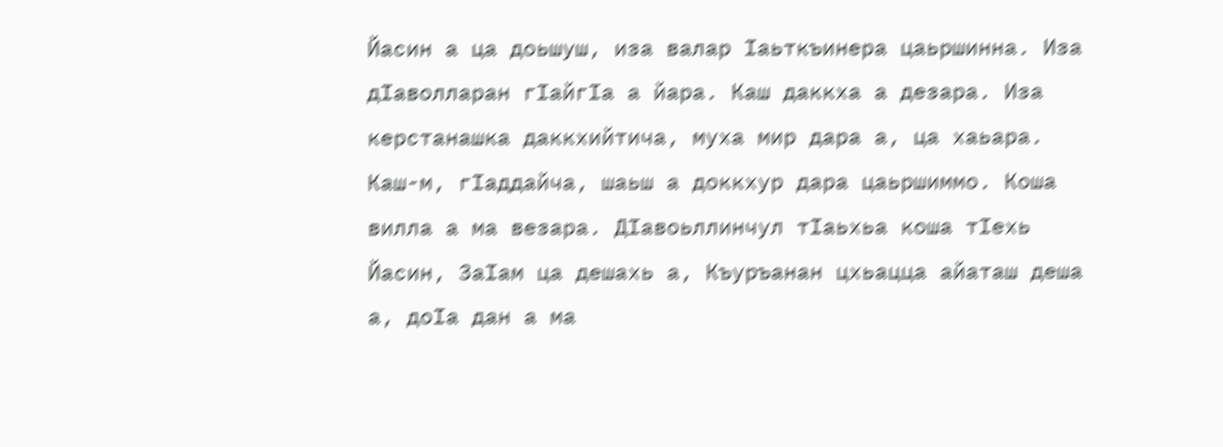Йасин а ца доьшуш, иза валар Iаьткъинера цаьршинна. Иза дIаволларан гIайгIа а йара. Каш даккха а дезара. Иза керстанашка даккхийтича, муха мир дара а, ца хаьара. Каш-м, гIаддайча, шаьш а доккхур дара цаьршиммо. Коша вилла а ма везара. ДIавоьллинчул тIаьхьа коша тIехь Йасин, ЗаIам ца дешахь а, Къуръанан цхьацца айаташ деша а, доIа дан а ма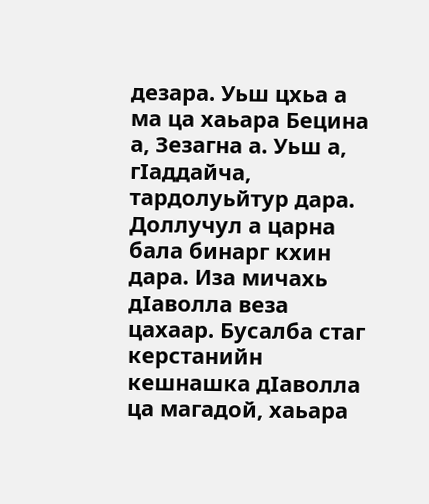дезара. Уьш цхьа а ма ца хаьара Бецина а, Зезагна а. Уьш а, гIаддайча, тардолуьйтур дара. Доллучул а царна бала бинарг кхин дара. Иза мичахь дIаволла веза цахаар. Бусалба стаг керстанийн кешнашка дIаволла ца магадой, хаьара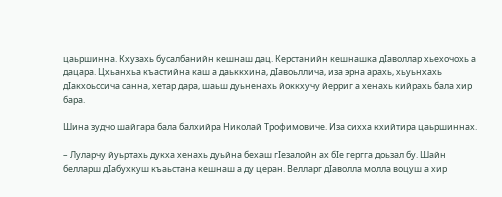цаьршинна. Кхузахь бусалбанийн кешнаш дац. Керстанийн кешнашка дIаволлар хьехочохь а дацара. Цхьанхьа къастийна каш а даьккхина, дIавоьллича, иза эрна арахь, хьуьнхахь дIакхоьссича санна, хетар дара, шаьш дуьненахь йоккхучу йерриг а хенахь кийрахь бала хир бара.

Шина зудчо шайгара бала балхийра Николай Трофимовиче. Иза сихха кхийтира цаьршиннах.

– Луларчу йуьртахь дукха хенахь дуьйна бехаш гIeзалойн ах бIе гергга доьзал бу. Шайн белларш дIабухкуш къаьстана кешнаш а ду церан. Велларг дIаволла молла воцуш а хир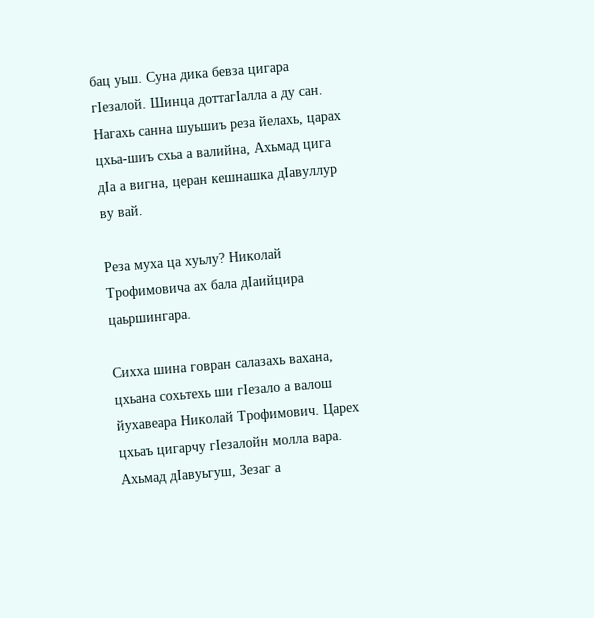бац уьш. Суна дика бевза цигара гIeзалой. Шинца доттагIалла а ду сан. Нагахь санна шуьшиъ реза йелахь, царах цхьа-шиъ схьа а валийна, Ахьмад цига дIа а вигна, церан кешнашка дIавуллур ву вай.

Реза муха ца хуьлу? Николай Трофимовича ах бала дIаийцира цаьршингара.

Сихха шина говран салазахь вахана, цхьана сохьтехь ши гIезало а валош йухавеара Николай Трофимович. Царех цхьаъ цигарчу гIезалойн молла вара. Ахьмад дIавуьгуш, Зезаг а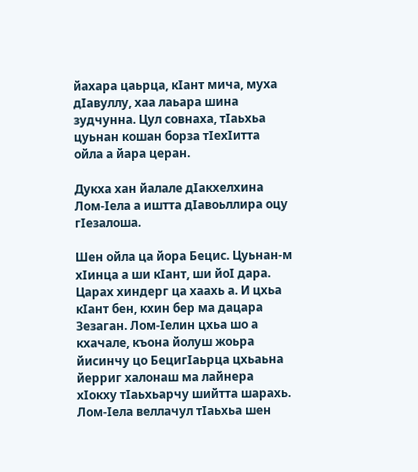йахара цаьрца, кIант мича, муха дIавуллу, хаа лаьара шина зудчунна. Цул совнаха, тIаьхьа цуьнан кошан борза тIехIитта ойла а йара церан.

Дукха хан йалале дIакхелхина Лом-Iела а иштта дIавоьллира оцу гIезалоша.

Шен ойла ца йора Бецис. Цуьнан-м хIинца а ши кIант, ши йоI дара. Царах хиндерг ца хаахь а. И цхьа кIант бен, кхин бер ма дацара Зезаган. Лом-Iелин цхьа шо а кхачале, къона йолуш жоьра йисинчу цо БецигIаьрца цхьаьна йерриг халонаш ма лайнера хIокху тIаьхьарчу шийтта шарахь. Лом-Iела веллачул тIаьхьа шен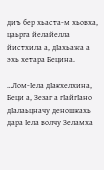диъ бер хьаста-м хьовха, цаьрга йелайелла йистхила а, дIахьажа а эхь хетара Бецина.

…Лом-Iела дIакхелхина, Беци а, Зезаг а гIайгIано дIалаьцначу деношкахь дара Iела волчу Зеламха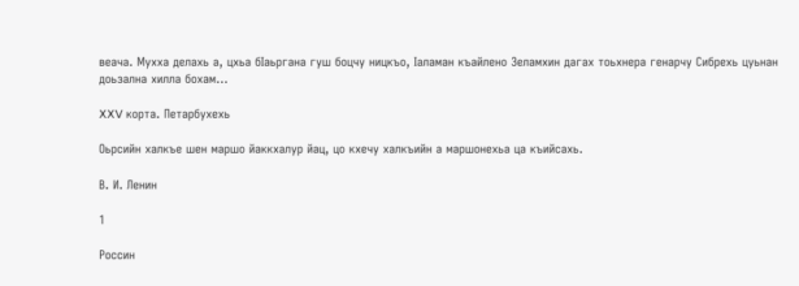веача. Мухха делахь а, цхьа бIаьргана гуш боцчу ницкъо, Iаламан къайлено Зеламхин дагах тоьхнера генарчу Сибрехь цуьнан доьзална хилла бохам…

XXV корта. Петарбухехь

Оьрсийн халкъе шен маршо йаккхалур йац, цо кхечу халкъийн а маршонехьа ца къийсахь.

В. И. Ленин

1

Россин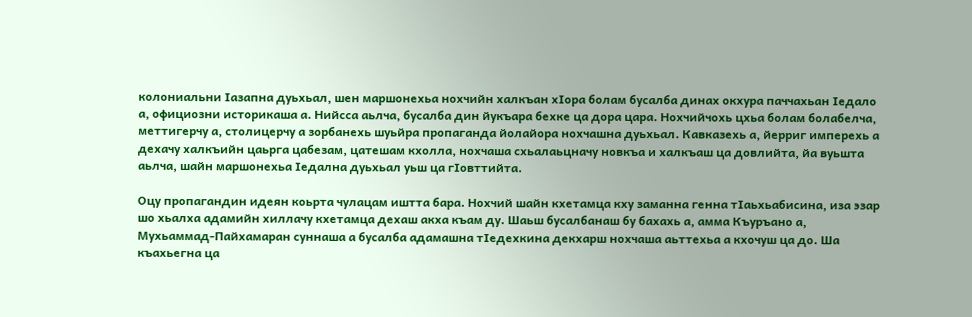колониальни Iазапна дуьхьал, шен маршонехьа нохчийн халкъан хIора болам бусалба динах окхура паччахьан Iедало а, официозни историкаша а. Нийсса аьлча, бусалба дин йукъара бехке ца дора цара. Нохчийчохь цхьа болам болабелча, меттигерчу а, столицерчу а зорбанехь шуьйра пропаганда йолайора нохчашна дуьхьал. Кавказехь а, йерриг имперехь а дехачу халкъийн цаьрга цабезам, цатешам кхолла, нохчаша схьалаьцначу новкъа и халкъаш ца довлийта, йа вуьшта аьлча, шайн маршонехьа Iедална дуьхьал уьш ца гIовттийта.

Оцу пропагандин идеян коьрта чулацам иштта бара. Нохчий шайн кхетамца кху заманна генна тIаьхьабисина, иза эзар шо хьалха адамийн хиллачу кхетамца дехаш акха къам ду. Шаьш бусалбанаш бу бахахь а, амма Къуръано а, Мухьаммад-Пайхамаран суннаша а бусалба адамашна тIедехкина декхарш нохчаша аьттехьа а кхочуш ца до. Ша къахьегна ца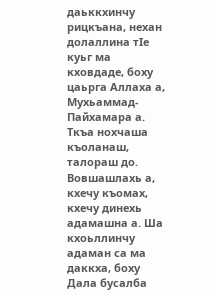даьккхинчу рицкъана, нехан долаллина тIе куьг ма кховдаде, боху цаьрга Аллаха а, Мухьаммад-Пайхамара а. Ткъа нохчаша къоланаш, талораш до. Вовшашлахь а, кхечу къомах, кхечу динехь адамашна а. Ша кхоьллинчу адаман са ма даккха, боху Дала бусалба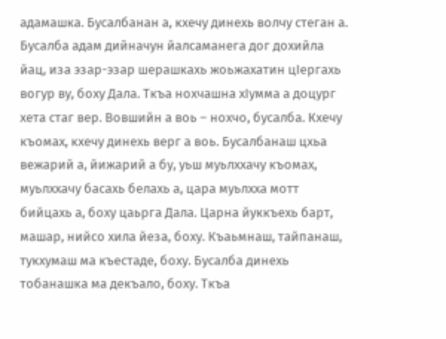адамашка. Бусалбанан а, кхечу динехь волчу стеган а. Бусалба адам дийначун йалсаманега дог дохийла йац, иза эзар-эзар шерашкахь жоьжахатин цIергахь вогур ву, боху Дала. Ткъа нохчашна хIумма а доцург хета стаг вер. Вовшийн а воь – нохчо, бусалба. Кхечу къомах, кхечу динехь верг а воь. Бусалбанаш цхьа вежарий а, йижарий а бу, уьш муьлххачу къомах, муьлххачу басахь белахь а, цара муьлхха мотт бийцахь а, боху цаьрга Дала. Царна йуккъехь барт, машар, нийсо хила йеза, боху. Къаьмнаш, тайпанаш, тукхумаш ма къестаде, боху. Бусалба динехь тобанашка ма декъало, боху. Ткъа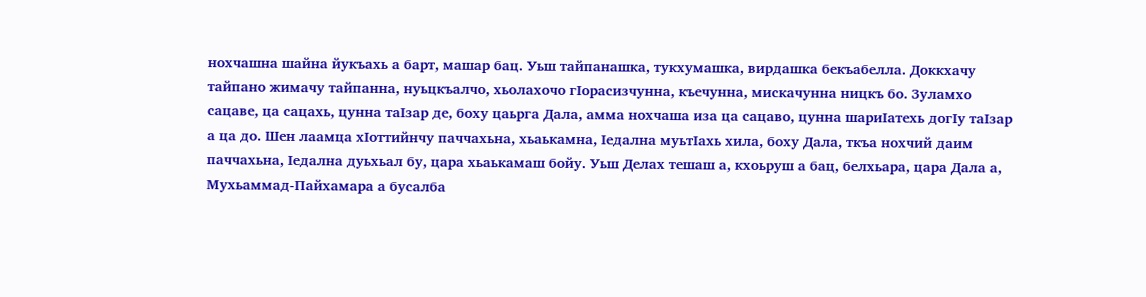нохчашна шайна йукъахь а барт, машар бац. Уьш тайпанашка, тукхумашка, вирдашка бекъабелла. Доккхачу тайпано жимачу тайпанна, нуьцкъалчо, хьолахочо гIорасизчунна, къечунна, мискачунна ницкъ бо. Зуламхо сацаве, ца сацахь, цунна таIзар де, боху цаьрга Дала, амма нохчаша иза ца сацаво, цунна шариIатехь дoгIy таIзар а ца до. Шен лаамца хIоттийнчу паччахьна, хьаькамна, Iедална муьтIахь хила, боху Дала, ткъа нохчий даим паччахьна, Iедална дуьхьал бу, цара хьаькамаш бойу. Уьш Делах тешаш а, кхоьруш а бац, белхьара, цара Дала а, Мухьаммад-Пайхамара а бусалба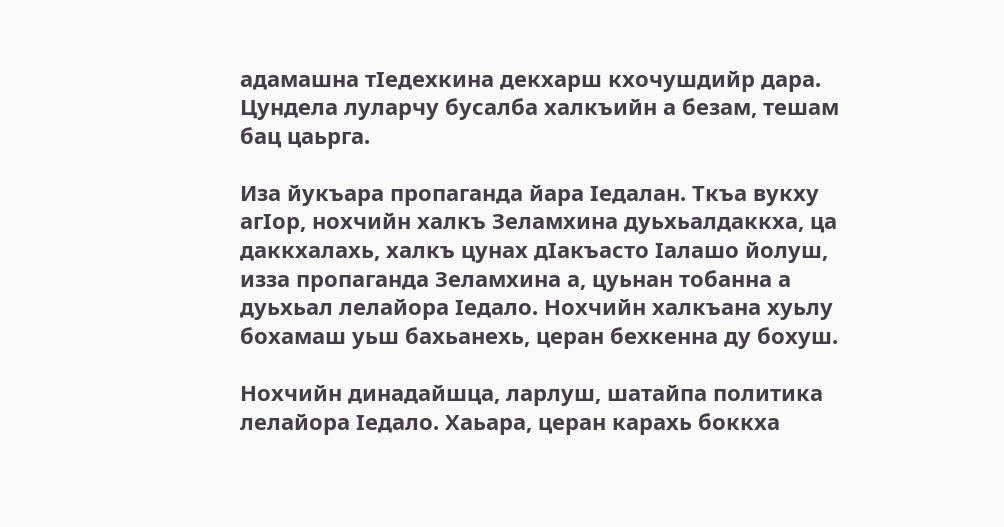адамашна тIедехкина декхарш кхочушдийр дара. Цундела луларчу бусалба халкъийн а безам, тешам бац цаьрга.

Иза йукъара пропаганда йара Iедалан. Ткъа вукху агIор, нохчийн халкъ Зеламхина дуьхьалдаккха, ца даккхалахь, халкъ цунах дIакъасто Iалашо йолуш, изза пропаганда Зеламхина а, цуьнан тобанна а дуьхьал лелайора Iедало. Нохчийн халкъана хуьлу бохамаш уьш бахьанехь, церан бехкенна ду бохуш.

Нохчийн динадайшца, ларлуш, шатайпа политика лелайора Iедало. Хаьара, церан карахь боккха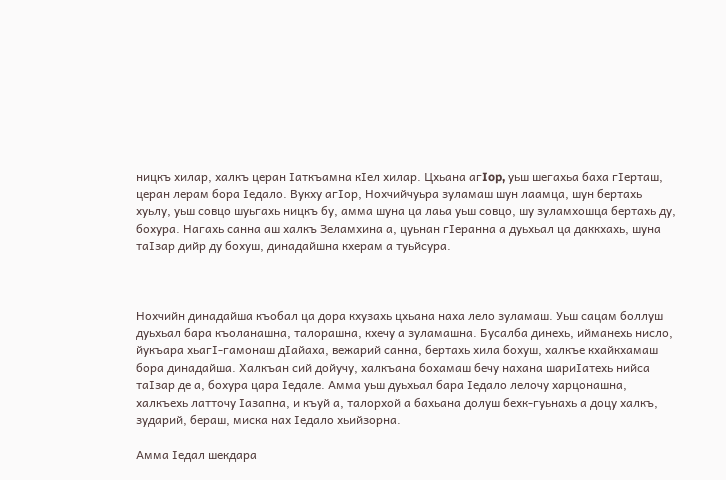ницкъ хилар, халкъ церан Iаткъамна кIел хилар. Цхьана aгIop, уьш шегахьа баха гIерташ, церан лерам бора Iедало. Вукху агIор, Нохчийчуьра зуламаш шун лаамца, шун бертахь хуьлу, уьш совцо шуьгахь ницкъ бу, амма шуна ца лаьа уьш совцо, шу зуламхошца бертахь ду, бохура. Нагахь санна аш халкъ Зеламхина а, цуьнан гIеранна а дуьхьал ца даккхахь, шуна таIзар дийр ду бохуш, динадайшна кхерам а туьйсура.



Нохчийн динадайша къобал ца дора кхузахь цхьана наха лело зуламаш. Уьш сацам боллуш дуьхьал бара къоланашна, талорашна, кхечу а зуламашна. Бусалба динехь, ийманехь нисло, йукъара хьагI-гамонаш дIайаха, вежарий санна, бертахь хила бохуш, халкъе кхайкхамаш бора динадайша. Халкъан сий дойучу, халкъана бохамаш бечу нахана шариIатехь нийса таIзар де а, бохура цара Iедале. Амма уьш дуьхьал бара Iедало лелочу харцонашна, халкъехь латточу Iазапна, и къуй а, талорхой а бахьана долуш бехк-гуьнахь а доцу халкъ, зударий, бераш, миска нах Iедало хьийзорна.

Амма Iедал шекдара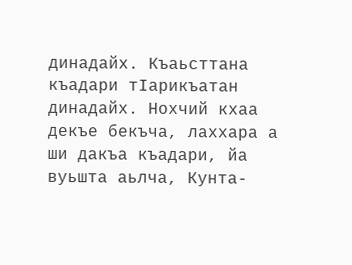динадайх. Къаьсттана къадари тIарикъатан динадайх. Нохчий кхаа декъе бекъча, лаххара а ши дакъа къадари, йа вуьшта аьлча, Кунта-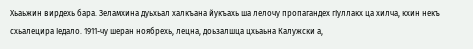Хьаьжин вирдехь бара. Зеламхина дуьхьал халкъана йукъахь ша лелочу пропагандех гIуллакх ца хилча, кхин некъ схьалецира Iедало. 1911-чу шеран ноябрехь, лецна, доьзалшца цхьаьна Калужски а,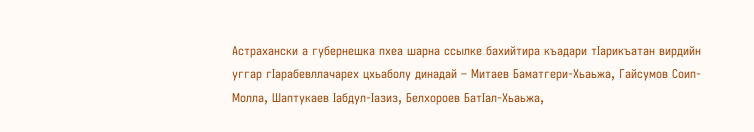Астрахански а губернешка пхеа шарна ссылке бахийтира къадари тIарикъатан вирдийн уггар гIарабевллачарех цхьаболу динадай – Митаев Баматгери-Хьаьжа, Гайсумов Соип-Молла, Шаптукаев Iабдул-Iазиз, Белхороев БатIал-Хьаьжа,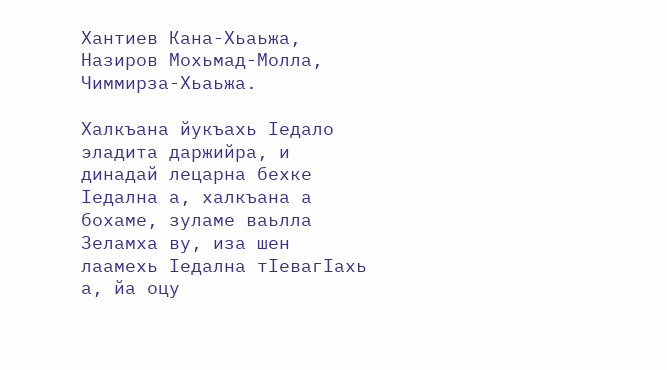Хантиев Кана-Хьаьжа, Назиров Мохьмад-Молла, Чиммирза-Хьаьжа.

Халкъана йукъахь Iедало эладита даржийра, и динадай лецарна бехке Iедална а, халкъана а бохаме, зуламе ваьлла Зеламха ву, иза шен лаамехь Iедална тIевагIахь а, йа оцу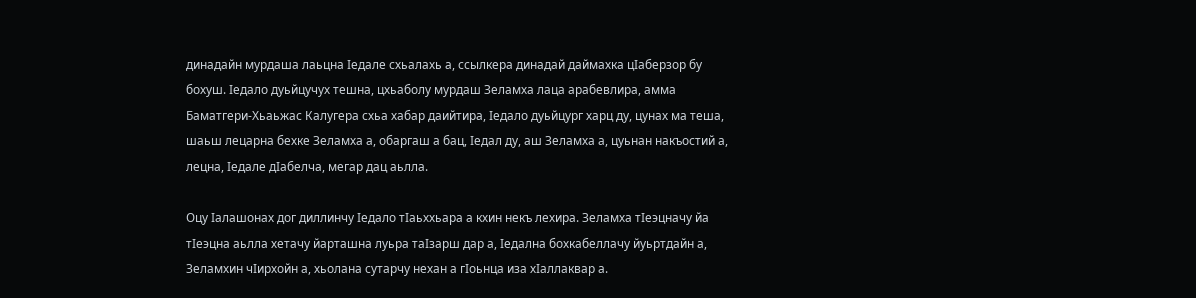динадайн мурдаша лаьцна Iедале схьалахь а, ссылкера динадай даймахка цIаберзор бу бохуш. Iедало дуьйцучух тешна, цхьаболу мурдаш Зеламха лаца арабевлира, амма Баматгери-Хьаьжас Калугера схьа хабар даийтира, Iедало дуьйцург харц ду, цунах ма теша, шаьш лецарна бехке Зеламха а, обаргаш а бац, Iедал ду, аш Зеламха а, цуьнан накъостий а, лецна, Iедале дIабелча, мегар дац аьлла.

Оцу Iалашонах дог диллинчу Iедало тIаьххьара а кхин некъ лехира. Зеламха тIеэцначу йа тIеэцна аьлла хетачу йарташна луьра таIзарш дар а, Iедална бохкабеллачу йуьртдайн а, Зеламхин чIирхойн а, хьолана сутарчу нехан а гIоьнца иза хIаллаквар а.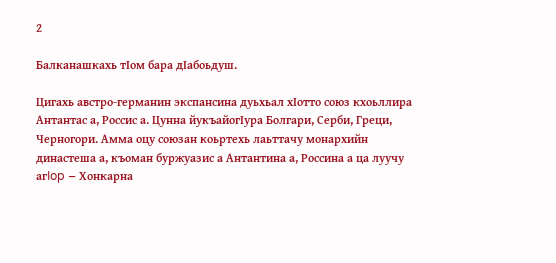2

Балканашкахь тIом бара дIабоьдуш.

Цигахь австро-германин экспансина дуьхьал хIотто союз кхоьллира Антантас а, Россис а. Цунна йукъайогIура Болгари, Серби, Греци, Черногори. Амма оцу союзан коьртехь лаьттачу монархийн династеша а, къоман буржуазис а Антантина а, Россина а ца луучу aгIop – Хонкарна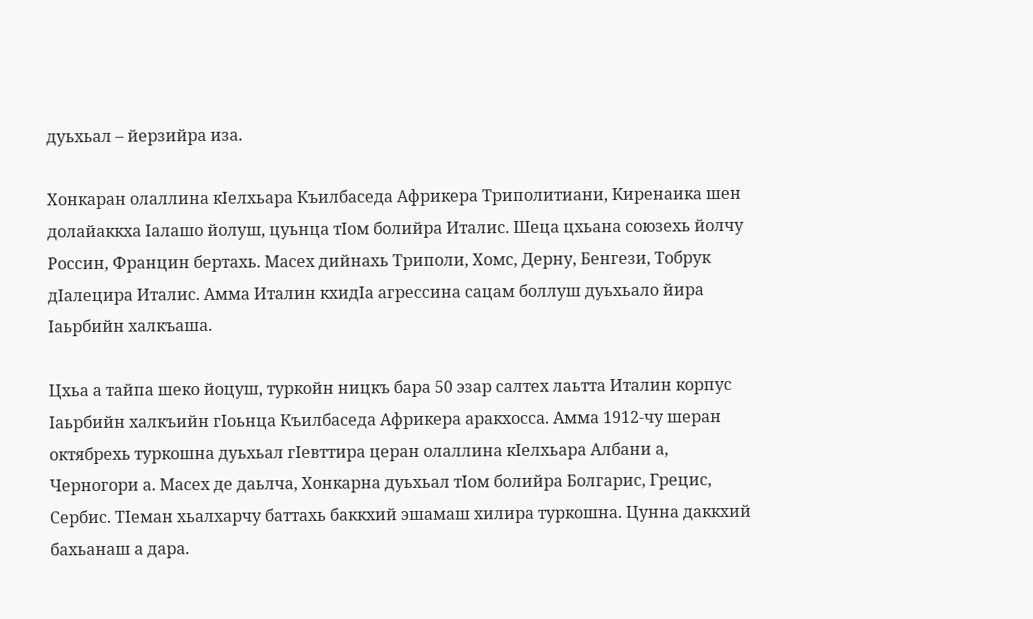дуьхьал – йерзийра иза.

Хонкаран олаллина кIелхьара Къилбаседа Африкера Триполитиани, Киренаика шен долайаккха Iалашо йолуш, цуьнца тIом болийра Италис. Шеца цхьана союзехь йолчу Россин, Францин бертахь. Масех дийнахь Триполи, Хомс, Дерну, Бенгези, Тобрук дIалецира Италис. Амма Италин кхидIа агрессина сацам боллуш дуьхьало йира Iаьрбийн халкъаша.

Цхьа а тайпа шеко йоцуш, туркойн ницкъ бара 50 эзар салтех лаьтта Италин корпус Iаьрбийн халкъийн гIоьнца Къилбаседа Африкера аракхосса. Амма 1912-чу шеран октябрехь туркошна дуьхьал гIевттира церан олаллина кIелхьара Албани а, Черногори а. Масех де даьлча, Хонкарна дуьхьал тIом болийра Болгарис, Грецис, Сербис. ТIеман хьалхарчу баттахь баккхий эшамаш хилира туркошна. Цунна даккхий бахьанаш а дара.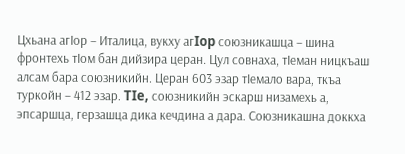Цхьана aгIор – Италица, вукху aгIop союзникашца – шина фронтехь тIом бан дийзира церан. Цул совнаха, тIеман ницкъаш алсам бара союзникийн. Церан 603 эзар тIемало вара, ткъа туркойн – 412 эзар. TIe, союзникийн эскарш низамехь а, эпсаршца, герзашца дика кечдина а дара. Союзникашна доккха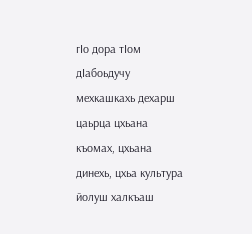гIo дора тIом дIабоьдучу мехкашкахь дехарш цаьрца цхьана къомах, цхьана динехь, цхьа культура йолуш халкъаш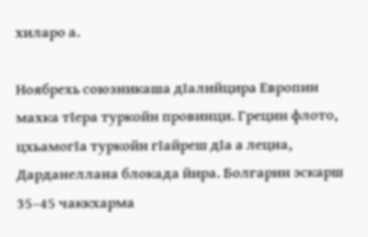хиларо а.

Ноябрехь союзникаша дIалийцира Европин махка тIера туркойн провинци. Грецин флото, цхьамогIа туркойн гIайреш дIа а лецна, Дарданеллана блокада йира. Болгарин эскарш 35–45 чаккхарма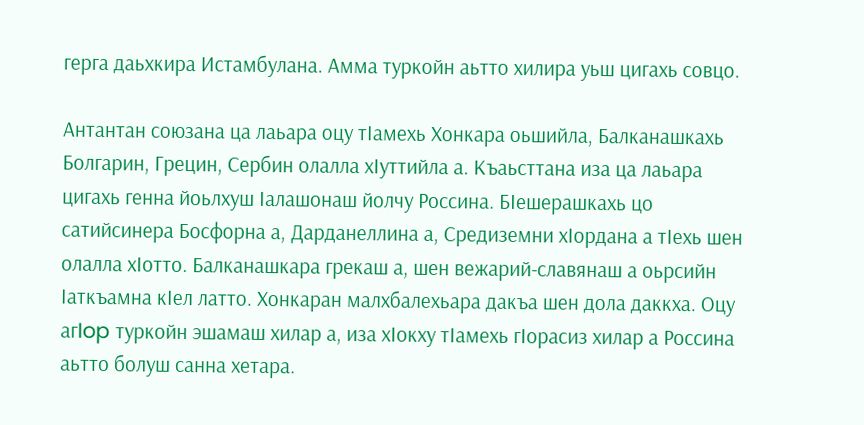герга даьхкира Истамбулана. Амма туркойн аьтто хилира уьш цигахь совцо.

Антантан союзана ца лаьара оцу тIамехь Хонкара оьшийла, Балканашкахь Болгарин, Грецин, Сербин олалла хIуттийла а. Къаьсттана иза ца лаьара цигахь генна йоьлхуш Iалашонаш йолчу Россина. БIешерашкахь цо сатийсинера Босфорна а, Дарданеллина а, Средиземни хIордана а тIехь шен олалла хIотто. Балканашкара грекаш а, шен вежарий-славянаш а оьрсийн Iаткъамна кIел латто. Хонкаран малхбалехьара дакъа шен дола даккха. Оцу aгIop туркойн эшамаш хилар а, иза хIокху тIамехь гIорасиз хилар а Россина аьтто болуш санна хетара.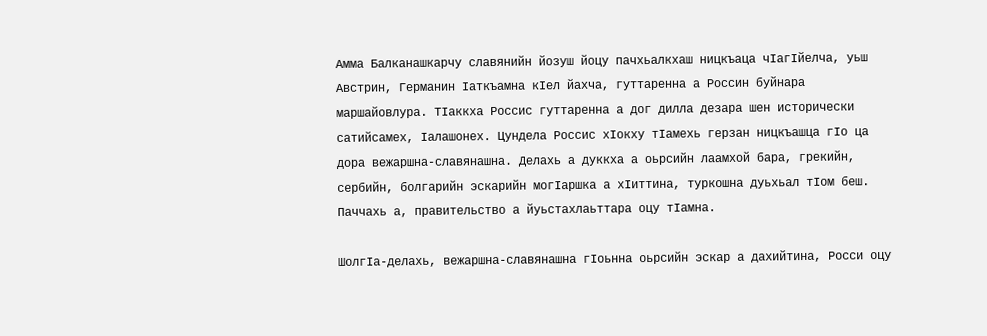Амма Балканашкарчу славянийн йозуш йоцу пачхьалкхаш ницкъаца чIагIйелча, уьш Австрин, Германин Iаткъамна кIел йахча, гуттаренна а Россин буйнара маршайовлура. ТIаккха Россис гуттаренна а дог дилла дезара шен исторически сатийсамех, Iалашонех. Цундела Россис хIокху тIамехь герзан ницкъашца гIo ца дора вежаршна-славянашна. Делахь а дуккха а оьрсийн лаамхой бара, грекийн, сербийн, болгарийн эскарийн могIаршка а хIиттина, туркошна дуьхьал тIом беш. Паччахь а, правительство а йуьстахлаьттара оцу тIамна.

ШолгIа-делахь, вежаршна-славянашна гIоьнна оьрсийн эскар а дахийтина, Росси оцу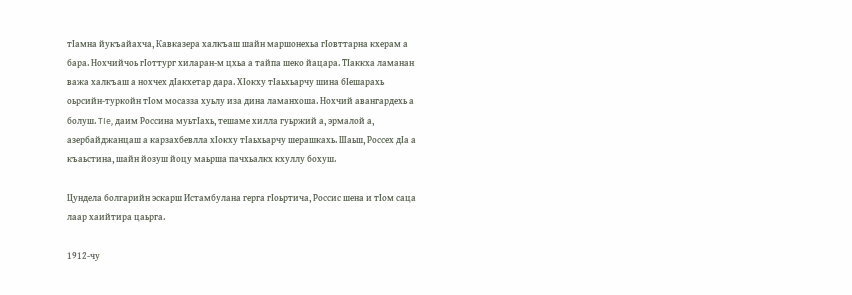тIамна йукъайахча, Кавказера халкъаш шайн маршонехьа гIовттарна кхерам а бара. Нохчийчоь гIоттург хиларан-м цхьа а тайпа шеко йацара. ТIаккха ламанан важа халкъаш а нохчех дIакхетар дара. ХIокху тIаьхьарчу шина бIешарахь оьрсийн-туркойн тIом мосазза хуьлу иза дина ламанхоша. Нохчий авангардехь а болуш. TIe, даим Россина муьтIахь, тешаме хилла гуьржий а, эрмалой а, азербайджанцаш а карзахбевлла хIокху тIаьхьарчу шерашкахь. Шаьш, Россех дIа а къаьстина, шайн йозуш йоцу маьрша пачхьалкх кхуллу бохуш.

Цундела болгарийн эскарш Истамбулана герга гIоьртича, Россис шена и тIом саца лаар хаийтира цаьрга.

1912-чу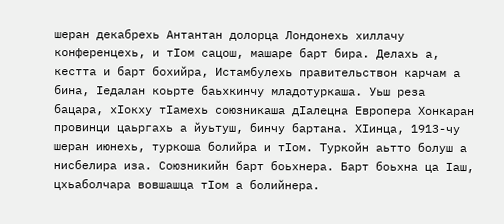шеран декабрехь Антантан долорца Лондонехь хиллачу конференцехь, и тIом сацош, машаре барт бира. Делахь а, кестта и барт бохийра, Истамбулехь правительствон карчам а бина, Iедалан коьрте баьхкинчу младотуркаша. Уьш реза бацара, хIокху тIамехь союзникаша дIалецна Европера Хонкаран провинци цаьргахь а йуьтуш, бинчу бартана. ХIинца, 1913-чу шеран июнехь, туркоша болийра и тIом. Туркойн аьтто болуш а нисбелира иза. Союзникийн барт боьхнера. Барт боьхна ца Iаш, цхьаболчара вовшашца тIом а болийнера.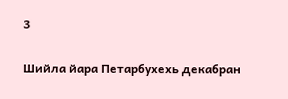3

Шийла йара Петарбухехь декабран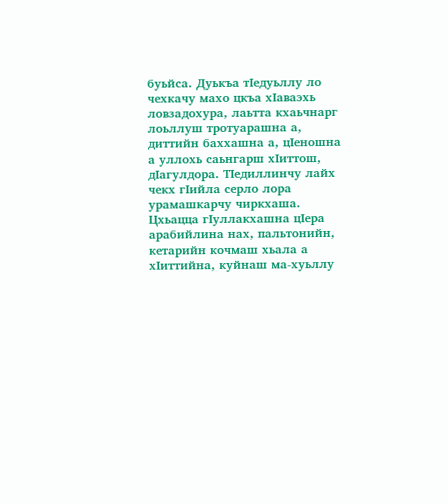буьйса. Дуькъа тIедуьллу ло чехкачу махо цкъа хIаваэхь ловзадохура, лаьтта кхаьчнарг лоьллуш тротуарашна а, диттийн баххашна а, цIеношна а уллохь саьнгарш хIиттош, дIагулдора. ТIедиллинчу лайх чекх гIийла серло лора урамашкарчу чиркхаша. Цхьацца гIуллакхашна цIера арабийлина нах, пальтонийн, кетарийн кочмаш хьала а хIиттийна, куйнаш ма-хуьллу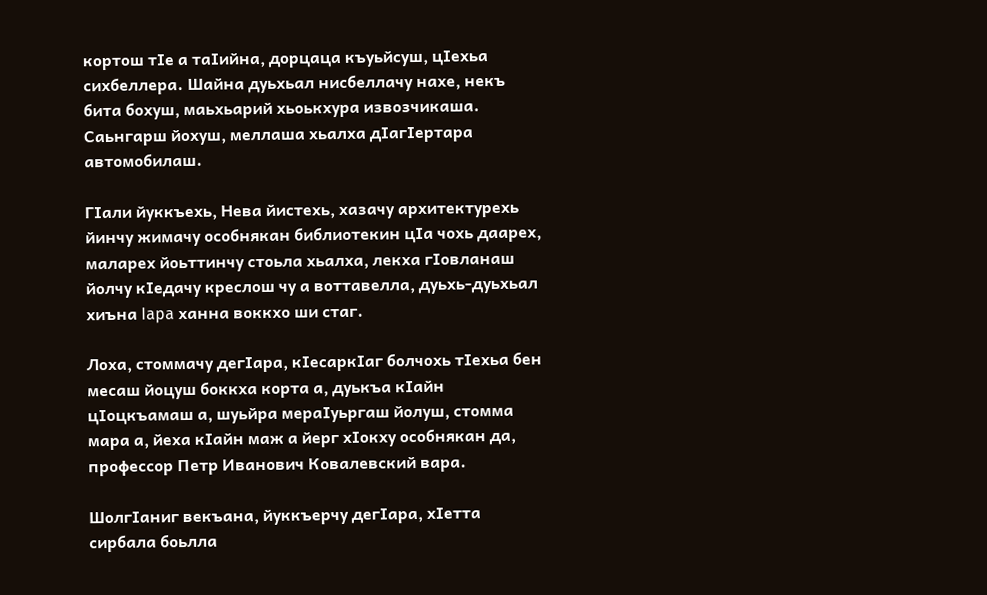кортош тIе а таIийна, дорцаца къуьйсуш, цIехьа сихбеллера. Шайна дуьхьал нисбеллачу нахе, некъ бита бохуш, маьхьарий хьоькхура извозчикаша. Саьнгарш йохуш, меллаша хьалха дIагIертара автомобилаш.

ГIали йуккъехь, Нева йистехь, хазачу архитектурехь йинчу жимачу особнякан библиотекин цIа чохь даарех, маларех йоьттинчу стоьла хьалха, лекха гIовланаш йолчу кIедачу креслош чу а воттавелла, дуьхь-дуьхьал хиъна Iapa ханна воккхо ши стаг.

Лоха, стоммачу дегIара, кIесаркIаг болчохь тIехьа бен месаш йоцуш боккха корта а, дуькъа кIайн цIоцкъамаш а, шуьйра мераIуьргаш йолуш, стомма мара а, йеха кIайн маж а йерг хIокху особнякан да, профессор Петр Иванович Ковалевский вара.

ШолгIаниг векъана, йуккъерчу дегIара, хIетта сирбала боьлла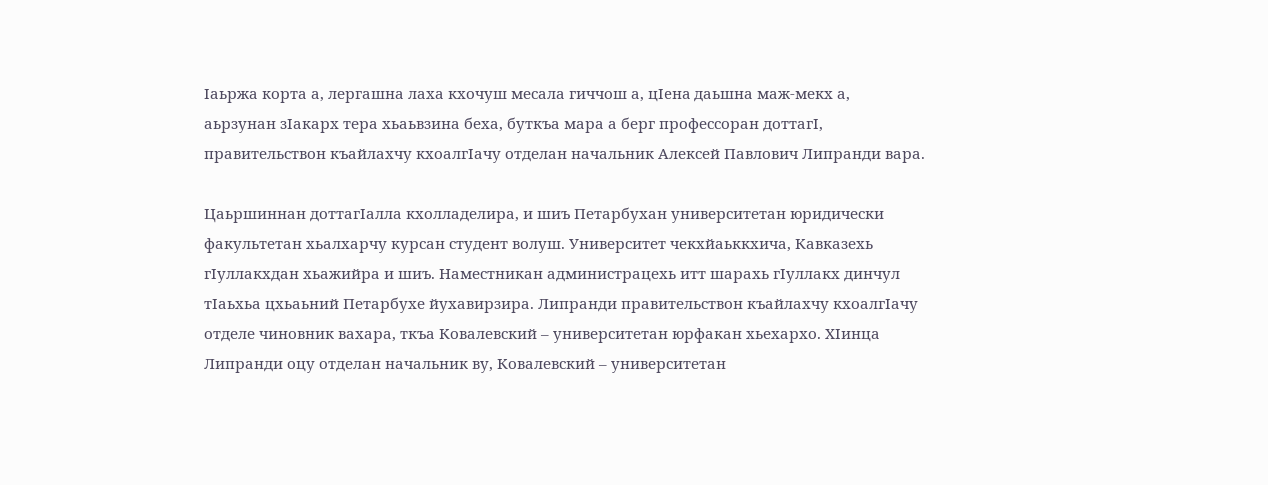Iаьржа корта а, лергашна лаха кхочуш месала гиччош а, цIeнa даьшна маж-мекх а, аьрзунан зIакарх тера хьаьвзина беха, буткъа мара а берг профессоран доттагI, правительствон къайлахчу кхоалгIачу отделан начальник Алексей Павлович Липранди вара.

Цаьршиннан доттагIалла кхолладелира, и шиъ Петарбухан университетан юридически факультетан хьалхарчу курсан студент волуш. Университет чекхйаьккхича, Кавказехь гIуллакхдан хьажийра и шиъ. Наместникан администрацехь итт шарахь гIуллакх динчул тIаьхьа цхьаьний Петарбухе йухавирзира. Липранди правительствон къайлахчу кхоалгIачу отделе чиновник вахара, ткъа Ковалевский – университетан юрфакан хьехархо. ХIинца Липранди оцу отделан начальник ву, Ковалевский – университетан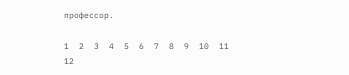профессор.

1  2  3  4  5  6  7  8  9  10  11  12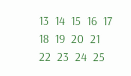13  14  15  16  17  18  19  20  21  22  23  24  25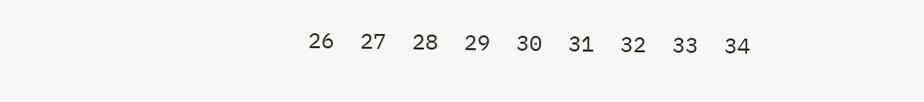26  27  28  29  30  31  32  33  34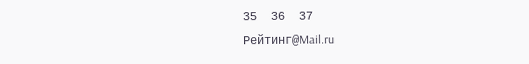35  36  37
Рейтинг@Mail.ru